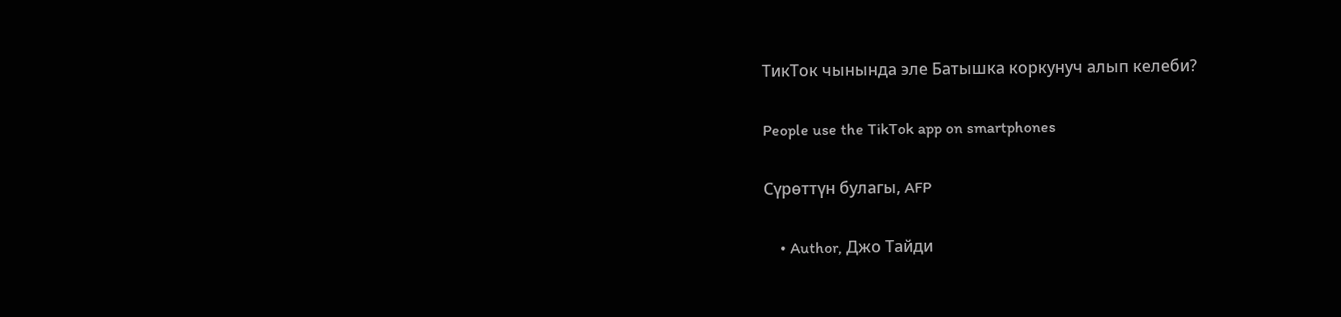ТикТок чынында эле Батышка коркунуч алып келеби?

People use the TikTok app on smartphones

Сүрөттүн булагы, AFP

    • Author, Джо Тайди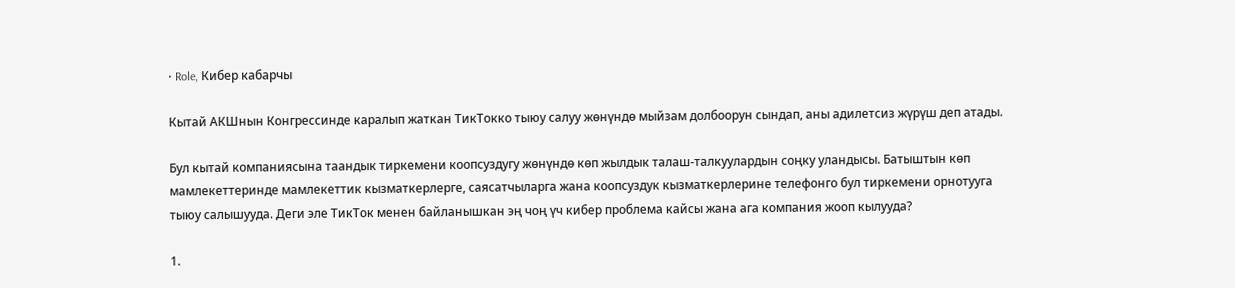• Role, Кибер кабарчы

Кытай АКШнын Конгрессинде каралып жаткан ТикТокко тыюу салуу жөнүндө мыйзам долбоорун сындап, аны адилетсиз жүрүш деп атады.

Бул кытай компаниясына таандык тиркемени коопсуздугу жөнүндө көп жылдык талаш-талкуулардын соңку уландысы. Батыштын көп мамлекеттеринде мамлекеттик кызматкерлерге, саясатчыларга жана коопсуздук кызматкерлерине телефонго бул тиркемени орнотууга тыюу салышууда. Деги эле ТикТок менен байланышкан эң чоң үч кибер проблема кайсы жана ага компания жооп кылууда?

1.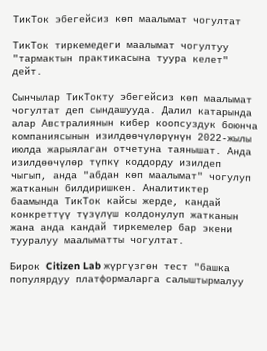ТикТок эбегейсиз көп маалымат чогултат

ТикТок тиркемедеги маалымат чогултуу "тармактын практикасына туура келет" дейт.

Сынчылар ТикТокту эбегейсиз көп маалымат чогултат деп сындашууда. Далил катарында алар Австралиянын кибер коопсуздук боюнча компаниясынын изилдөөчүлөрүнүн 2022-жылы июлда жарыялаган отчетуна таянышат. Анда изилдөөчүлөр түпкү коддорду изилдеп чыгып, анда "абдан көп маалымат" чогулуп жатканын билдиришкен. Аналитиктер баамында ТикТок кайсы жерде, кандай конкреттүү түзүлүш колдонулуп жатканын жана анда кандай тиркемелер бар экени тууралуу маалыматты чогултат.

Бирок Citizen Lab жүргүзгөн тест "башка популярдуу платформаларга салыштырмалуу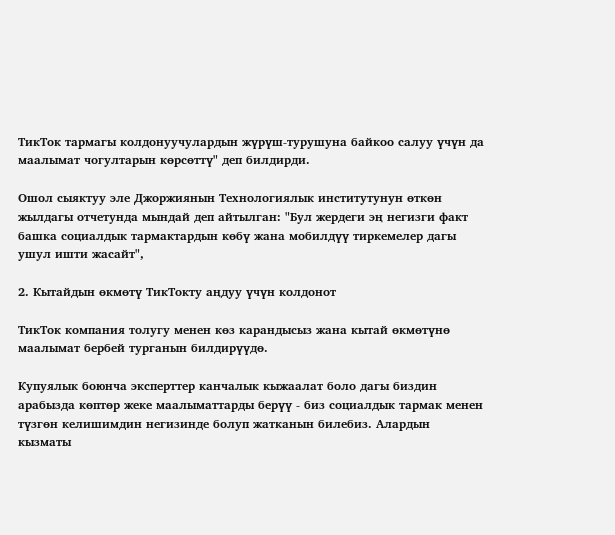ТикТок тармагы колдонуучулардын жүрүш-турушуна байкоо салуу үчүн да маалымат чогултарын көрсөттү" деп билдирди.

Ошол сыяктуу эле Джоржиянын Технологиялык институтунун өткөн жылдагы отчетунда мындай деп айтылган: "Бул жердеги эң негизги факт башка социалдык тармактардын көбү жана мобилдүү тиркемелер дагы ушул ишти жасайт",

2. Кытайдын өкмөтү ТикТокту аңдуу үчүн колдонот

ТикТок компания толугу менен көз карандысыз жана кытай өкмөтүнө маалымат бербей турганын билдирүүдө.

Купуялык боюнча эксперттер канчалык кыжаалат боло дагы биздин арабызда көптөр жеке маалыматтарды берүү - биз социалдык тармак менен түзгөн келишимдин негизинде болуп жатканын билебиз. Алардын кызматы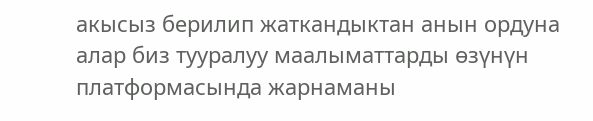акысыз берилип жаткандыктан анын ордуна алар биз тууралуу маалыматтарды өзүнүн платформасында жарнаманы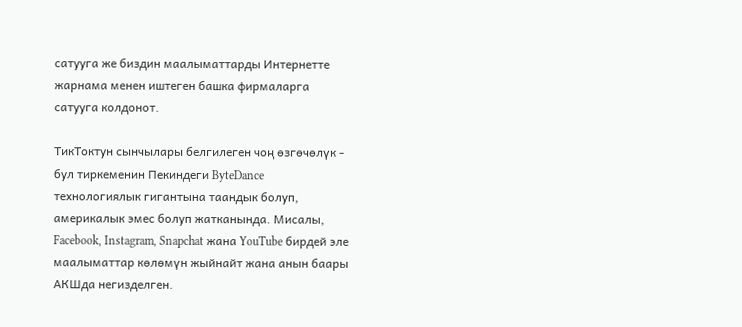сатууга же биздин маалыматтарды Интернетте жарнама менен иштеген башка фирмаларга сатууга колдонот.

ТикТоктун сынчылары белгилеген чоң өзгөчөлүк - бул тиркеменин Пекиндеги ByteDance технологиялык гигантына таандык болуп, америкалык эмес болуп жатканында. Мисалы, Facebook, Instagram, Snapchat жана YouTube бирдей эле маалыматтар көлөмүн жыйнайт жана анын баары АКШда негизделген.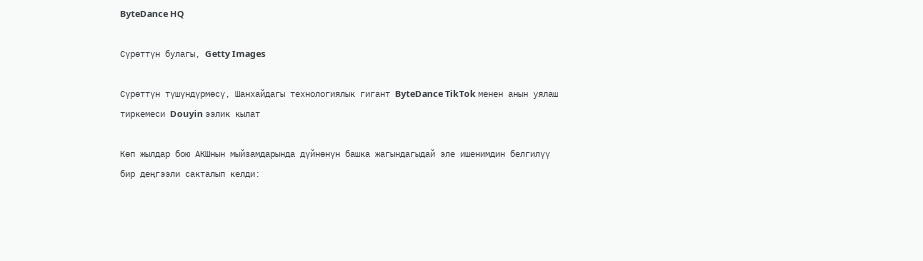ByteDance HQ

Сүрөттүн булагы, Getty Images

Сүрөттүн түшүндүрмөсү, Шанхайдагы технологиялык гигант ByteDance TikTok менен анын уялаш тиркемеси Douyin ээлик кылат

Көп жылдар бою АКШнын мыйзамдарында дүйнөнүн башка жагындагыдай эле ишенимдин белгилүү бир деңгээли сакталып келди: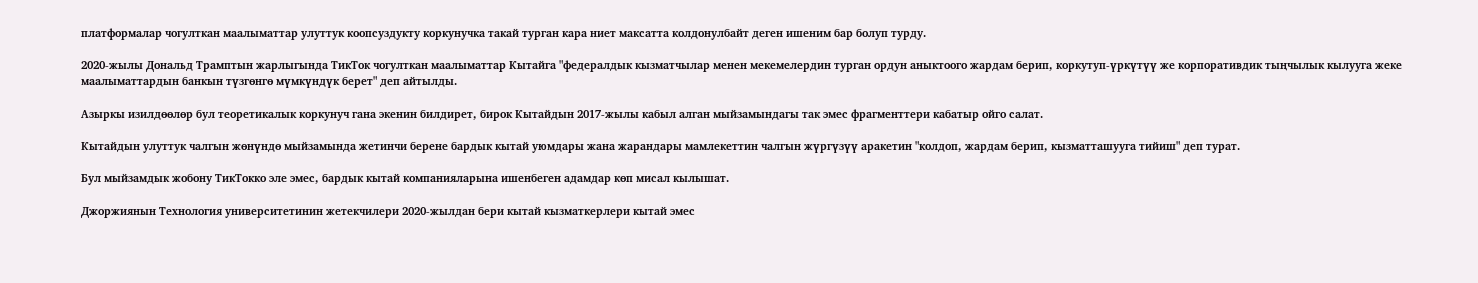платформалар чогулткан маалыматтар улуттук коопсуздукту коркунучка такай турган кара ниет максатта колдонулбайт деген ишеним бар болуп турду.

2020-жылы Дональд Трамптын жарлыгында ТикТок чогулткан маалыматтар Кытайга "федералдык кызматчылар менен мекемелердин турган ордун аныктоого жардам берип, коркутуп-үркүтүү же корпоративдик тыңчылык кылууга жеке маалыматтардын банкын түзгөнгө мүмкүндүк берет" деп айтылды.

Азыркы изилдөөлөр бул теоретикалык коркунуч гана экенин билдирет, бирок Кытайдын 2017-жылы кабыл алган мыйзамындагы так эмес фрагменттери кабатыр ойго салат.

Кытайдын улуттук чалгын жөнүндө мыйзамында жетинчи берене бардык кытай уюмдары жана жарандары мамлекеттин чалгын жүргүзүү аракетин "колдоп, жардам берип, кызматташууга тийиш" деп турат.

Бул мыйзамдык жобону ТикТокко эле эмес, бардык кытай компанияларына ишенбеген адамдар көп мисал кылышат.

Джоржиянын Технология университетинин жетекчилери 2020-жылдан бери кытай кызматкерлери кытай эмес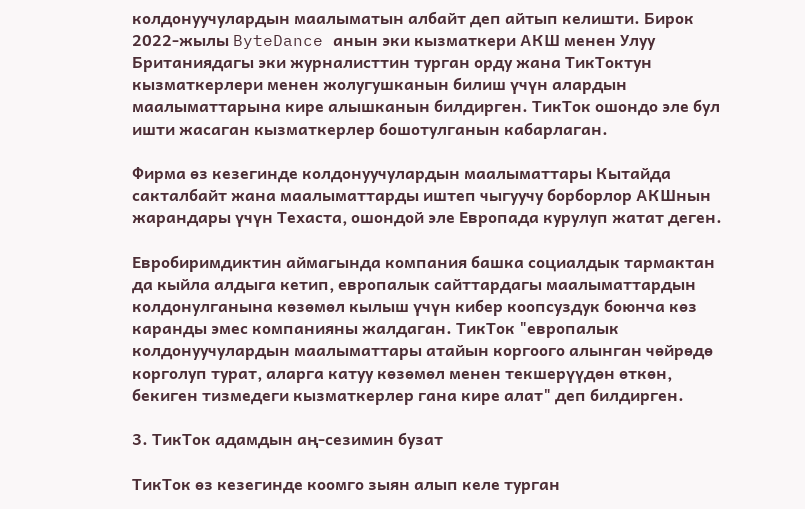колдонуучулардын маалыматын албайт деп айтып келишти. Бирок 2022-жылы ByteDance анын эки кызматкери АКШ менен Улуу Британиядагы эки журналисттин турган орду жана ТикТоктун кызматкерлери менен жолугушканын билиш үчүн алардын маалыматтарына кире алышканын билдирген. ТикТок ошондо эле бул ишти жасаган кызматкерлер бошотулганын кабарлаган.

Фирма өз кезегинде колдонуучулардын маалыматтары Кытайда сакталбайт жана маалыматтарды иштеп чыгуучу борборлор АКШнын жарандары үчүн Техаста, ошондой эле Европада курулуп жатат деген.

Евробиримдиктин аймагында компания башка социалдык тармактан да кыйла алдыга кетип, европалык сайттардагы маалыматтардын колдонулганына көзөмөл кылыш үчүн кибер коопсуздук боюнча көз каранды эмес компанияны жалдаган. ТикТок "европалык колдонуучулардын маалыматтары атайын коргоого алынган чөйрөдө корголуп турат, аларга катуу көзөмөл менен текшерүүдөн өткөн, бекиген тизмедеги кызматкерлер гана кире алат" деп билдирген.

3. ТикТок адамдын аң-сезимин бузат

ТикТок өз кезегинде коомго зыян алып келе турган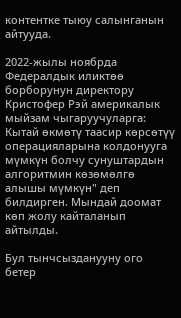контентке тыюу салынганын айтууда.

2022-жылы ноябрда Федералдык иликтөө борборунун директору Кристофер Рэй америкалык мыйзам чыгаруучуларга: Кытай өкмөтү таасир көрсөтүү операцияларына колдонууга мүмкүн болчу сунуштардын алгоритмин көзөмөлгө алышы мүмкүн" деп билдирген. Мындай доомат көп жолу кайталанып айтылды.

Бул тынчсызданууну ого бетер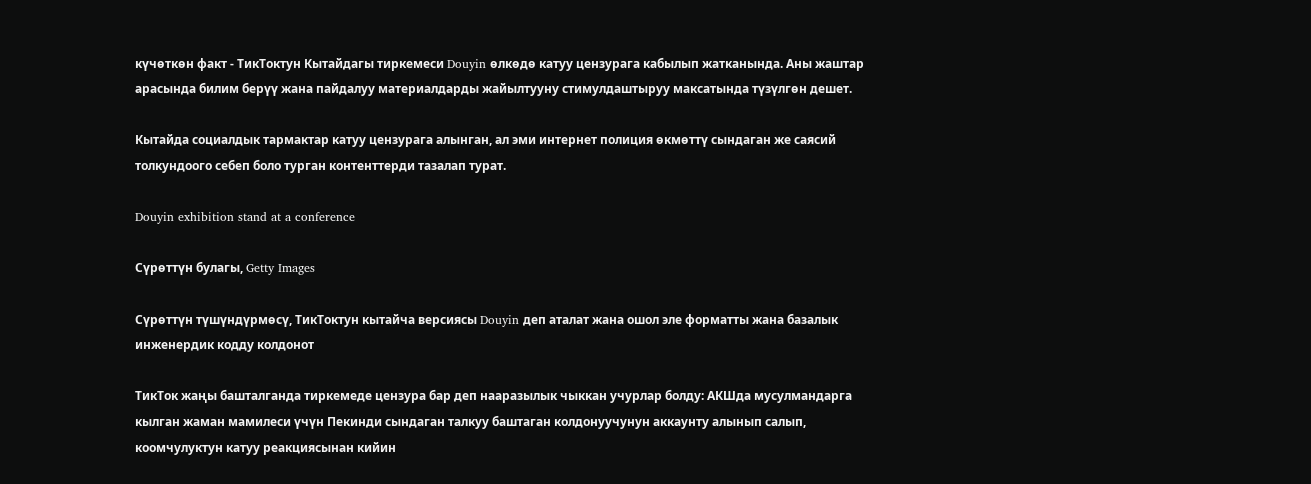күчөткөн факт - ТикТоктун Кытайдагы тиркемеси Douyin өлкөдө катуу цензурага кабылып жатканында. Аны жаштар арасында билим берүү жана пайдалуу материалдарды жайылтууну стимулдаштыруу максатында түзүлгөн дешет.

Кытайда социалдык тармактар катуу цензурага алынган, ал эми интернет полиция өкмөттү сындаган же саясий толкундоого себеп боло турган контенттерди тазалап турат.

Douyin exhibition stand at a conference

Сүрөттүн булагы, Getty Images

Сүрөттүн түшүндүрмөсү, ТикТоктун кытайча версиясы Douyin деп аталат жана ошол эле форматты жана базалык инженердик кодду колдонот

ТикТок жаңы башталганда тиркемеде цензура бар деп нааразылык чыккан учурлар болду: АКШда мусулмандарга кылган жаман мамилеси үчүн Пекинди сындаган талкуу баштаган колдонуучунун аккаунту алынып салып, коомчулуктун катуу реакциясынан кийин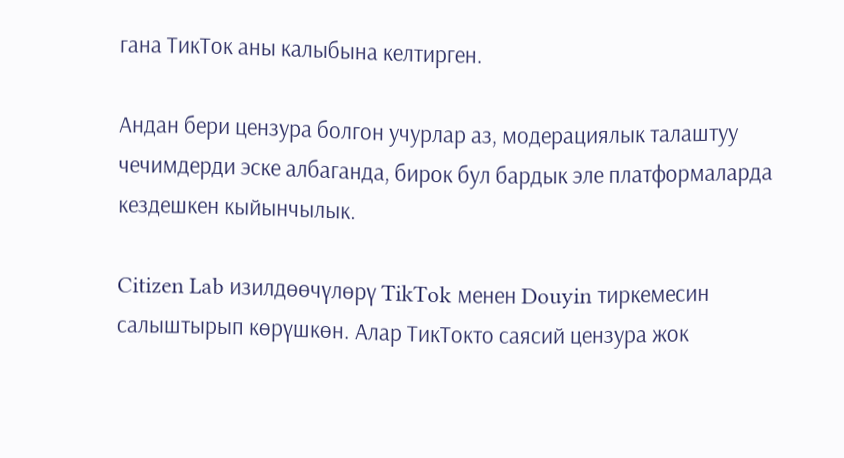гана ТикТок аны калыбына келтирген.

Андан бери цензура болгон учурлар аз, модерациялык талаштуу чечимдерди эске албаганда, бирок бул бардык эле платформаларда кездешкен кыйынчылык.

Citizen Lab изилдөөчүлөрү TikTok менен Douyin тиркемесин салыштырып көрүшкөн. Алар ТикТокто саясий цензура жок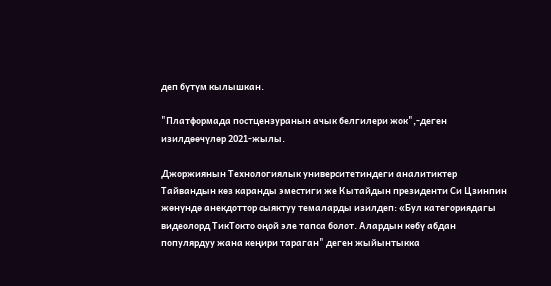деп бүтүм кылышкан.

"Платформада постцензуранын ачык белгилери жок",-деген изилдөөчүлөр 2021-жылы.

Джоржиянын Технологиялык университетиндеги аналитиктер Тайвандын көз каранды эместиги же Кытайдын президенти Си Цзинпин жөнүндө анекдоттор сыяктуу темаларды изилдеп: «Бул категориядагы видеолорд ТикТокто оңой эле тапса болот. Алардын көбү абдан популярдуу жана кеңири тараган" деген жыйынтыкка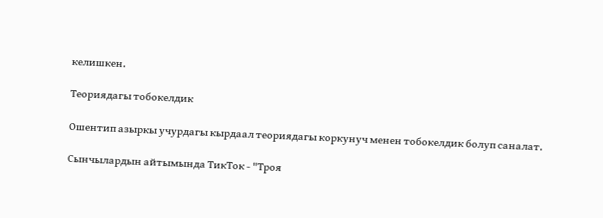келишкен.

Теориядагы тобокелдик

Ошентип азыркы учурдагы кырдаал теориядагы коркунуч менен тобокелдик болуп саналат.

Сынчылардын айтымында ТикТок - "Троя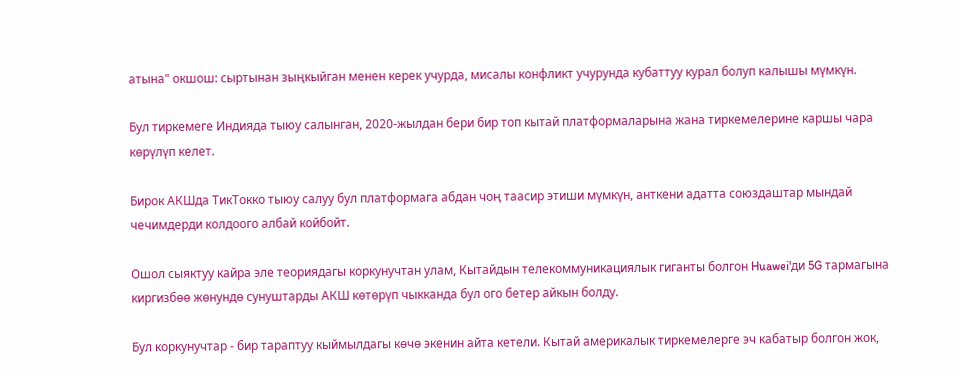атына" окшош: сыртынан зыңкыйган менен керек учурда, мисалы конфликт учурунда кубаттуу курал болуп калышы мүмкүн.

Бул тиркемеге Индияда тыюу салынган, 2020-жылдан бери бир топ кытай платформаларына жана тиркемелерине каршы чара көрүлүп келет.

Бирок АКШда ТикТокко тыюу салуу бул платформага абдан чоң таасир этиши мүмкүн, анткени адатта союздаштар мындай чечимдерди колдоого албай койбойт.

Ошол сыяктуу кайра эле теориядагы коркунучтан улам, Кытайдын телекоммуникациялык гиганты болгон Huawei'ди 5G тармагына киргизбөө жөнундө сунуштарды АКШ көтөрүп чыкканда бул ого бетер айкын болду.

Бул коркунучтар - бир тараптуу кыймылдагы көчө экенин айта кетели. Кытай америкалык тиркемелерге эч кабатыр болгон жок,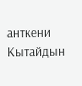анткени Кытайдын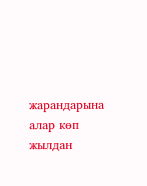жарандарына алар көп жылдан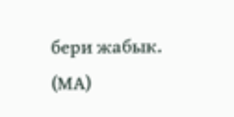бери жабык. (МА)